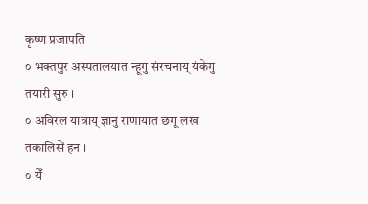कृष्ण प्रजापति
० भक्तपुर अस्पतालयात न्हूगु संरचनाय् यंकेगु तयारी सुरु ।
० अविरल यात्राय् ज्ञानु राणायात छगू लख तकालिसें हन ।
० येँ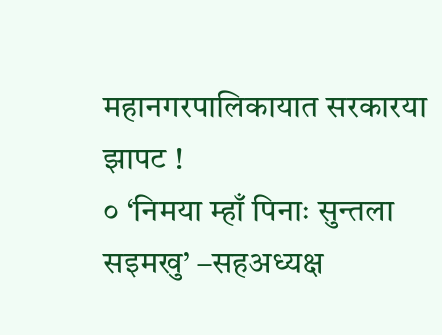महानगरपालिकायात सरकारया झापट !
० ‘निमया म्हाँ पिनाः सुन्तला सइमखु’ –सहअध्यक्ष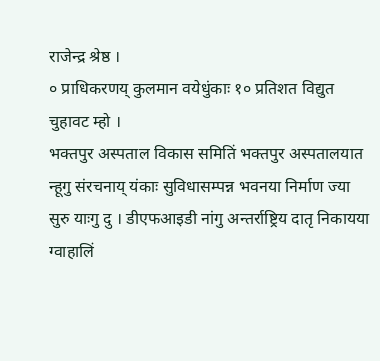राजेन्द्र श्रेष्ठ ।
० प्राधिकरणय् कुलमान वयेधुंकाः १० प्रतिशत विद्युत चुहावट म्हो ।
भक्तपुर अस्पताल विकास समितिं भक्तपुर अस्पतालयात न्हूगु संरचनाय् यंकाः सुविधासम्पन्न भवनया निर्माण ज्या सुरु याःगु दु । डीएफआइडी नांगु अन्तर्राष्ट्रिय दातृ निकायया ग्वाहालिं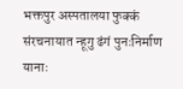भक्तपुर अस्पतालया फुक्कं संरचनायात न्हूगु ढंगं पुनःनिर्माण यानाः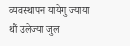व्यवस्थापन यायेगु ज्याया थौं उलेज्या जुल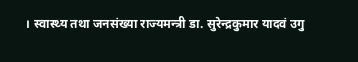। स्वास्थ्य तथा जनसंख्या राज्यमन्त्री डा. सुरेन्द्रकुमार यादवं उगु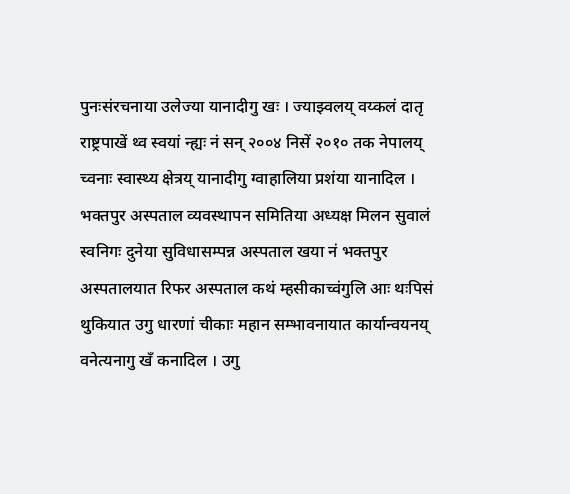पुनःसंरचनाया उलेज्या यानादीगु खः । ज्याझ्वलय् वय्कलं दातृ राष्ट्रपाखें थ्व स्वयां न्ह्यः नं सन् २००४ निसें २०१० तक नेपालय् च्वनाः स्वास्थ्य क्षेत्रय् यानादीगु ग्वाहालिया प्रशंया यानादिल ।
भक्तपुर अस्पताल व्यवस्थापन समितिया अध्यक्ष मिलन सुवालं स्वनिगः दुनेया सुविधासम्पन्न अस्पताल खया नं भक्तपुर अस्पतालयात रिफर अस्पताल कथं म्हसीकाच्वंगुलि आः थःपिसं थुकियात उगु धारणां चीकाः महान सम्भावनायात कार्यान्वयनय् वनेत्यनागु खँ कनादिल । उगु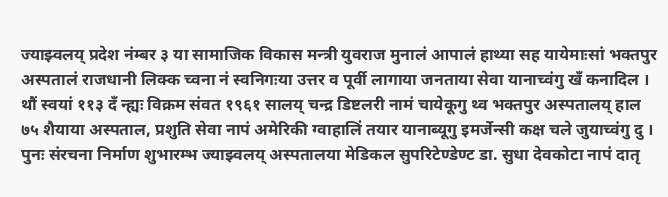ज्याझ्वलय् प्रदेश नंम्बर ३ या सामाजिक विकास मन्त्री युवराज मुनालं आपालं हाथ्या सह यायेमाःसां भक्तपुर अस्पतालं राजधानी लिक्क च्वना नं स्वनिगःया उत्तर व पूर्वी लागाया जनताया सेवा यानाच्वंगु खँ कनादिल ।
थौं स्वयां ११३ दँ न्ह्यः विक्रम संवत १९६१ सालय् चन्द्र डिष्टलरी नामं चायेकूगु थ्व भक्तपुर अस्पतालय् हाल ७५ शैयाया अस्पताल, प्रशुति सेवा नापं अमेरिकी ग्वाहालिं तयार यानाब्यूगु इमर्जेन्सी कक्ष चले जुयाच्वंगु दु । पुनः संरचना निर्माण शुभारम्भ ज्याझ्वलय् अस्पतालया मेडिकल सुपरिटेण्डेण्ट डा. सुधा देवकोटा नापं दातृ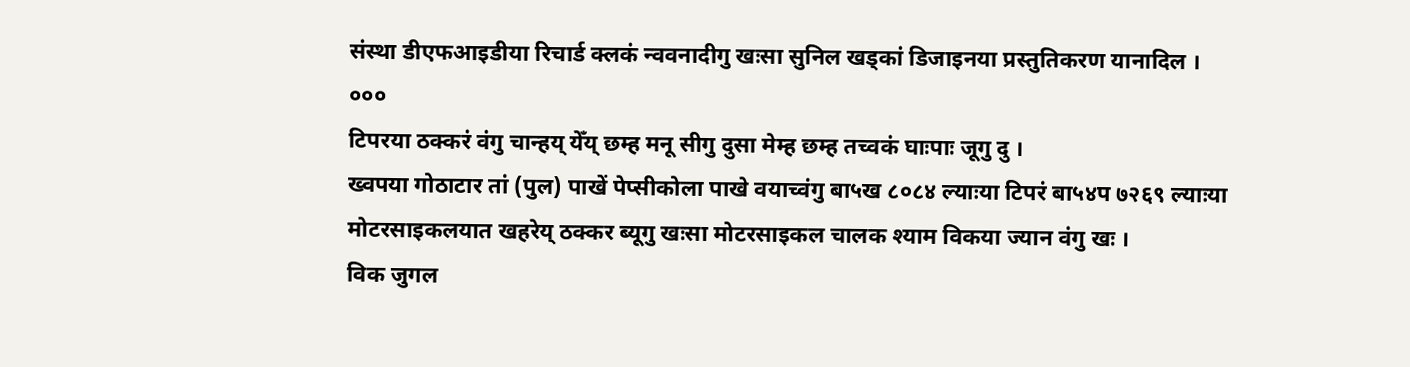संस्था डीएफआइडीया रिचार्ड क्लकं न्ववनादीगु खःसा सुनिल खड्कां डिजाइनया प्रस्तुतिकरण यानादिल ।
०००
टिपरया ठक्करं वंगु चान्हय् येँय् छम्ह मनू सीगु दुसा मेम्ह छम्ह तच्वकं घाःपाः जूगु दु ।
ख्वपया गोठाटार तां (पुल) पाखें पेप्सीकोला पाखे वयाच्वंगु बा५ख ८०८४ ल्याःया टिपरं बा५४प ७२६९ ल्याःया मोटरसाइकलयात खहरेय् ठक्कर ब्यूगु खःसा मोटरसाइकल चालक श्याम विकया ज्यान वंगु खः ।
विक जुगल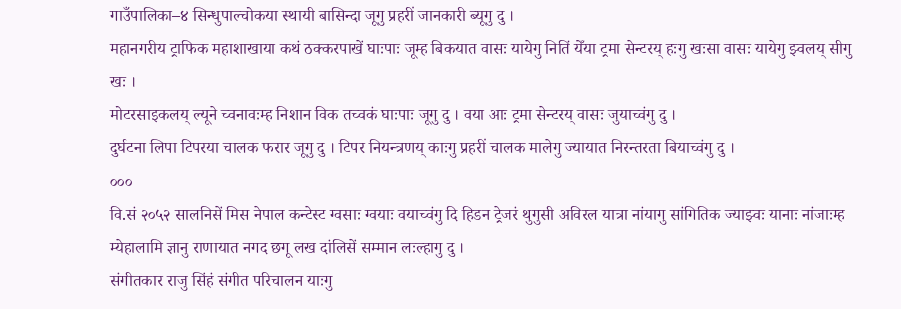गाउँपालिका–४ सिन्धुपाल्चोकया स्थायी बासिन्दा जूगु प्रहरीं जानकारी ब्यूगु दु ।
महानगरीय ट्राफिक महाशाखाया कथं ठक्करपाखें घाःपाः जूम्ह बिकयात वासः यायेगु नितिं येँया ट्रमा सेन्टरय् हःगु खःसा वासः यायेगु झ्वलय् सीगु खः ।
मोटरसाइकलय् ल्यूने च्वनावःम्ह निशान विक तच्वकं घाःपाः जूगु दु । वया आः ट्रमा सेन्टरय् वासः जुयाच्वंगु दु ।
दुर्घटना लिपा टिपरया चालक फरार जूगु दु । टिपर नियन्त्रणय् काःगु प्रहरीं चालक मालेगु ज्यायात निरन्तरता बियाच्वंगु दु ।
०००
वि.सं २०५२ सालनिसें मिस नेपाल कन्टेस्ट ग्वसाः ग्वयाः वयाच्वंगु दि हिडन ट्रेजरं थुगुसी अविरल यात्रा नांयागु सांगितिक ज्याझ्वः यानाः नांजाःम्ह म्येहालामि ज्ञानु राणायात नगद छगू लख दांलिसें सम्मान लःल्हागु दु ।
संगीतकार राजु सिंहं संगीत परिचालन याःगु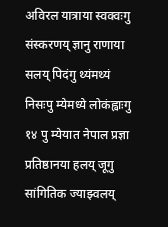अविरल यात्राया स्वक्वःगु संस्करणय् ज्ञानु राणाया सलय् पिदंगु थ्यंमथ्यं निसःपु म्येमध्ये लोकंह्वाःगु १४ पु म्येयात नेपाल प्रज्ञा प्रतिष्ठानया हलय् जूगु सांगितिक ज्याझ्वलय्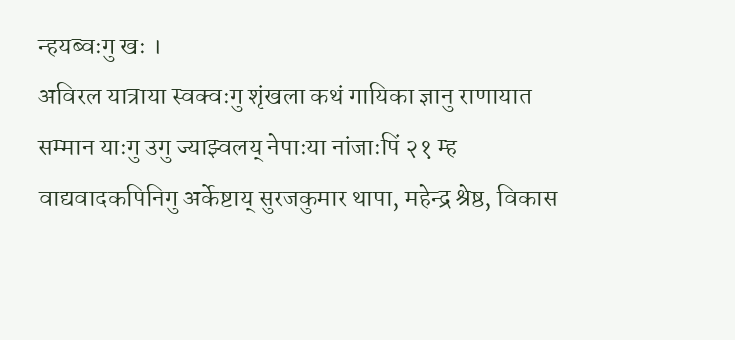न्हयब्वःगु खः ।
अविरल यात्राया स्वक्वःगु शृंखला कथं गायिका ज्ञानु राणायात सम्मान याःगु उगु ज्याझ्वलय् नेपाःया नांजाःपिं २१ म्ह वाद्यवादकपिनिगु अर्केष्टाय् सुरजकुमार थापा, महेन्द्र श्रेष्ठ, विकास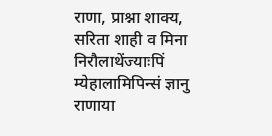राणा, प्राश्ना शाक्य, सरिता शाही व मिना निरौलाथेंज्याःपिं म्येहालामिपिन्सं ज्ञानु राणाया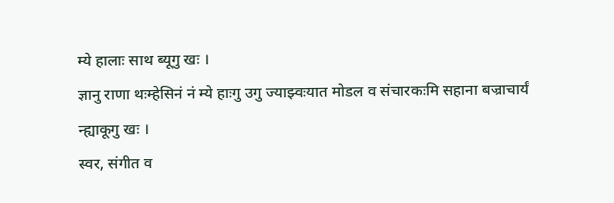म्ये हालाः साथ ब्यूगु खः ।
ज्ञानु राणा थःम्हेसिनं नं म्ये हाःगु उगु ज्याझ्वःयात मोडल व संचारकःमि सहाना बज्राचार्यं न्ह्याकूगु खः ।
स्वर, संगीत व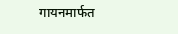गायनमार्फत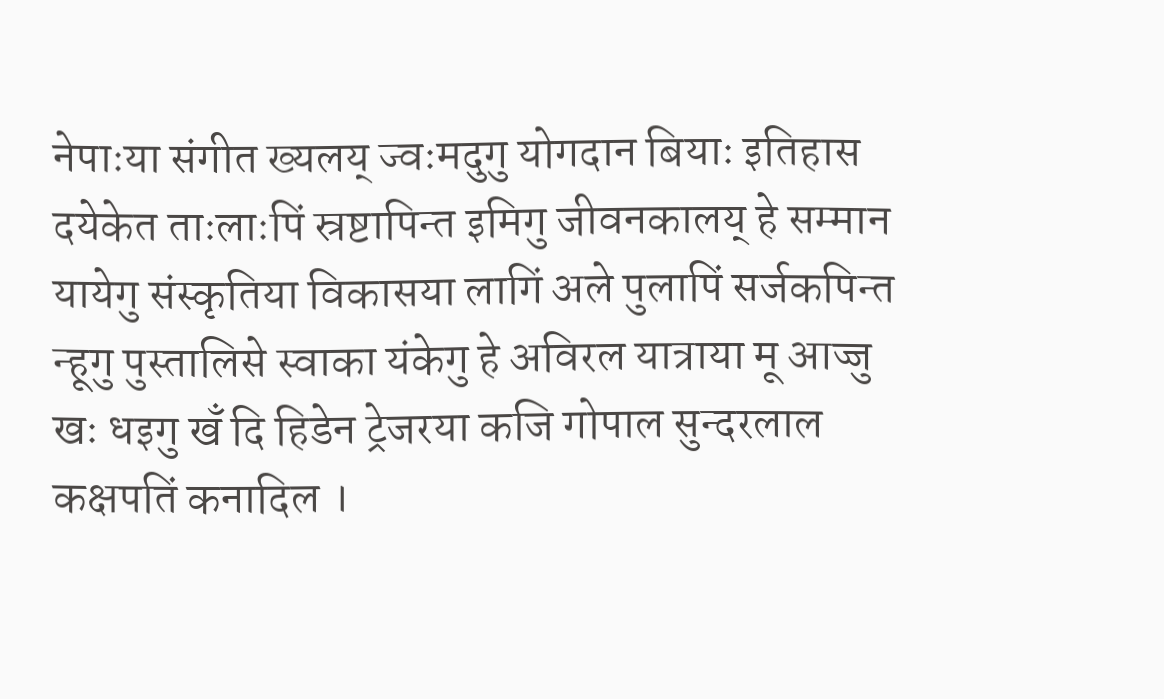नेपाःया संगीत ख्यलय् ज्वःमदुगु योगदान बियाः इतिहास दयेकेत ताःलाःपिं स्रष्टापिन्त इमिगु जीवनकालय् हे सम्मान यायेगु संस्कृतिया विकासया लागिं अले पुलापिं सर्जकपिन्त न्हूगु पुस्तालिसे स्वाका यंकेगु हे अविरल यात्राया मू आज्जु खः धइगु खँ दि हिडेन ट्रेजरया कजि गोपाल सुन्दरलाल कक्षपतिं कनादिल ।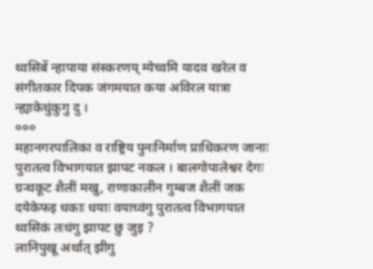थ्वसिबें न्हापाया संस्करणय् म्येच्वमि यादव खरेल व संगीतकार दिपक जंगमयात कया अविरल यात्रा न्ह्याकेधुंकुगु दु ।
०००
महानगरपालिका व राष्ट्रिय पुनःनिर्माण प्राधिकरण जानाः पुरातत्व विभागयात झापट नकल । बालगोपालेश्वर देगः ग्रन्थकूट शैलीं मखु, राणाकालीन गुम्बज शैलीं जक दयेकेफइ धकाः धयाः वयाच्वंगु पुरातत्व विभागयात थ्वसिकं तःधंगु झापट छु जुइ ?
लानिपुखू अर्थात् झीगु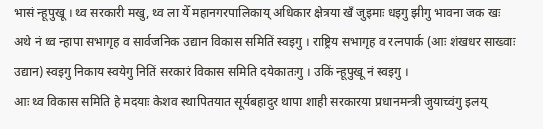भासं न्हूपुखू । थ्व सरकारी मखु, थ्व ला येँ महानगरपालिकाय् अधिकार क्षेत्रया खँ जुइमाः धइगु झीगु भावना जक खः
अथे नं थ्व न्हापा सभागृह व सार्वजनिक उद्यान विकास समितिं स्वइगु । राष्ट्रिय सभागृह व रत्नपार्क (आः शंखधर साख्वाः उद्यान) स्वइगु निकाय स्वयेगु नितिं सरकारं विकास समिति दयेकातःगु । उकिं न्हूपुखू नं स्वइगु ।
आः थ्व विकास समिति हे मदयाः केशव स्थापितयात सूर्यबहादुर थापा शाही सरकारया प्रधानमन्त्री जुयाच्वंगु इलय्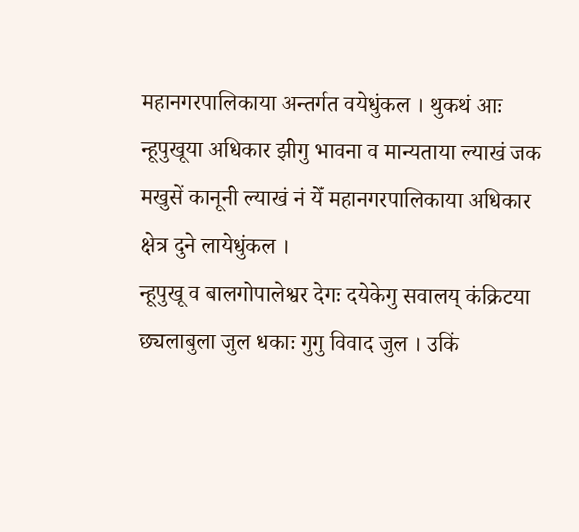महानगरपालिकाया अन्तर्गत वयेधुंकल । थुकथं आः न्हूपुखूया अधिकार झीगु भावना व मान्यताया ल्याखं जक मखुसें कानूनी ल्याखं नं येँ महानगरपालिकाया अधिकार क्षेत्र दुने लायेधुंकल ।
न्हूपुखू व बालगोपालेश्वर देगः दयेकेगु सवालय् कंक्रिटया छ्यलाबुला जुल धकाः गुगु विवाद जुल । उकिं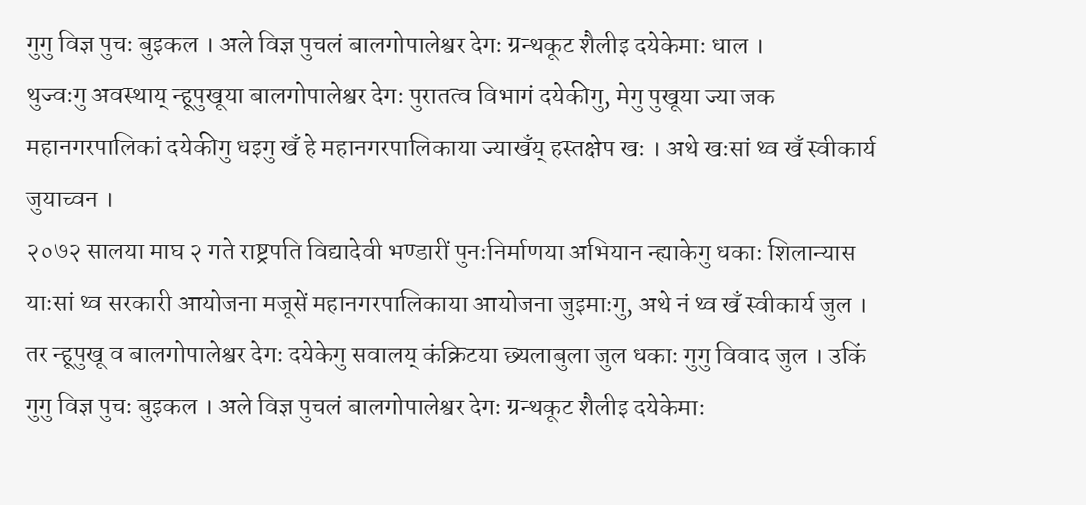गुगु विज्ञ पुचः बुइकल । अले विज्ञ पुचलं बालगोपालेश्वर देगः ग्रन्थकूट शैलीइ दयेकेमाः धाल ।
थुज्वःगु अवस्थाय् न्हूपुखूया बालगोपालेश्वर देगः पुरातत्व विभागं दयेकीगु, मेगु पुखूया ज्या जक महानगरपालिकां दयेकीगु धइगु खँ हे महानगरपालिकाया ज्याखँय् हस्तक्षेप खः । अथे खःसां थ्व खँ स्वीकार्य जुयाच्वन ।
२०७२ सालया माघ २ गते राष्ट्रपति विद्यादेवी भण्डारीं पुनःनिर्माणया अभियान न्ह्याकेगु धकाः शिलान्यास याःसां थ्व सरकारी आयोजना मजूसें महानगरपालिकाया आयोजना जुइमाःगु, अथे नं थ्व खँ स्वीकार्य जुल ।
तर न्हूपुखू व बालगोपालेश्वर देगः दयेकेगु सवालय् कंक्रिटया छ्यलाबुला जुल धकाः गुगु विवाद जुल । उकिं गुगु विज्ञ पुचः बुइकल । अले विज्ञ पुचलं बालगोपालेश्वर देगः ग्रन्थकूट शैलीइ दयेकेमाः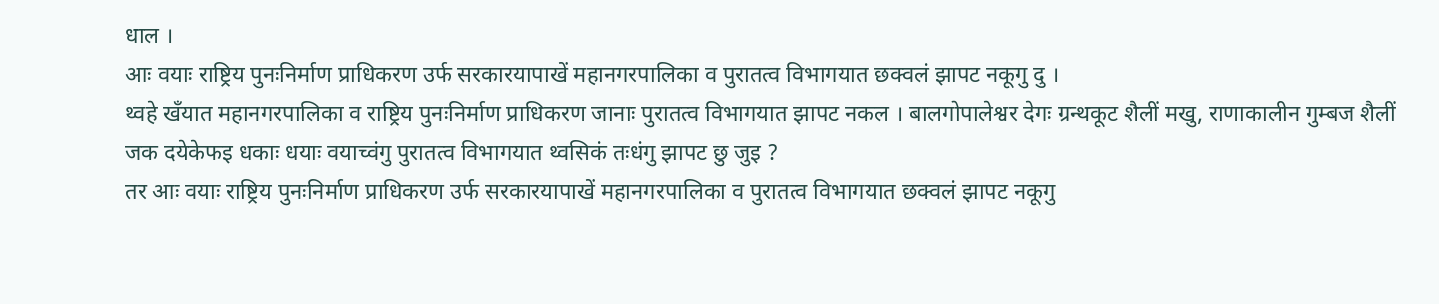धाल ।
आः वयाः राष्ट्रिय पुनःनिर्माण प्राधिकरण उर्फ सरकारयापाखें महानगरपालिका व पुरातत्व विभागयात छक्वलं झापट नकूगु दु ।
थ्वहे खँयात महानगरपालिका व राष्ट्रिय पुनःनिर्माण प्राधिकरण जानाः पुरातत्व विभागयात झापट नकल । बालगोपालेश्वर देगः ग्रन्थकूट शैलीं मखु, राणाकालीन गुम्बज शैलीं जक दयेकेफइ धकाः धयाः वयाच्वंगु पुरातत्व विभागयात थ्वसिकं तःधंगु झापट छु जुइ ?
तर आः वयाः राष्ट्रिय पुनःनिर्माण प्राधिकरण उर्फ सरकारयापाखें महानगरपालिका व पुरातत्व विभागयात छक्वलं झापट नकूगु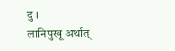दु ।
लानिपुखू अर्थात्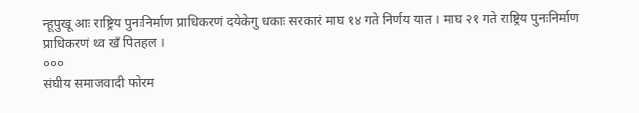न्हूपुखू आः राष्ट्रिय पुनःनिर्माण प्राधिकरणं दयेकेगु धकाः सरकारं माघ १४ गते निर्णय यात । माघ २१ गते राष्ट्रिय पुनःनिर्माण प्राधिकरणं थ्व खँ पितहल ।
०००
संघीय समाजवादी फोरम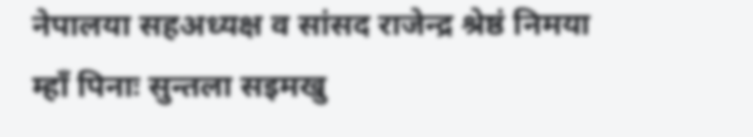नेपालया सहअध्यक्ष व सांसद राजेन्द्र श्रेष्ठं निमया म्हाँ पिनाः सुन्तला सइमखु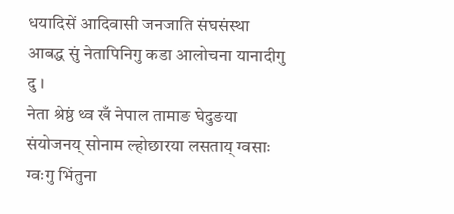धयादिसें आदिवासी जनजाति संघसंस्था आबद्ध सुं नेतापिनिगु कडा आलोचना यानादीगु दु ।
नेता श्रेष्ठं थ्व खँ नेपाल तामाङ घेदुङया संयोजनय् सोनाम ल्होछारया लसताय् ग्वसाः ग्वःगु भिंतुना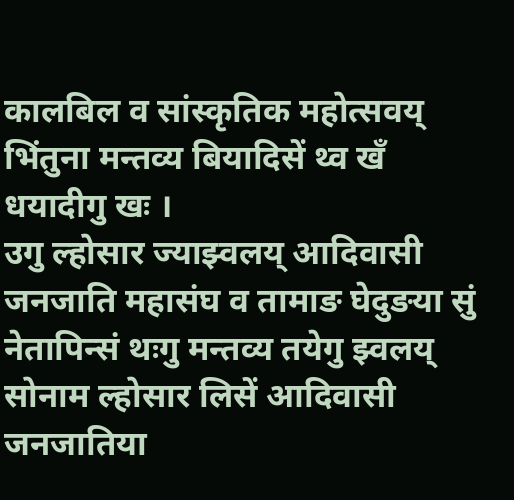कालबिल व सांस्कृतिक महोत्सवय् भिंतुना मन्तव्य बियादिसें थ्व खँ धयादीगु खः ।
उगु ल्होसार ज्याझ्वलय् आदिवासी जनजाति महासंघ व तामाङ घेदुङया सुं नेतापिन्सं थःगु मन्तव्य तयेगु झ्वलय् सोनाम ल्होसार लिसें आदिवासी जनजातिया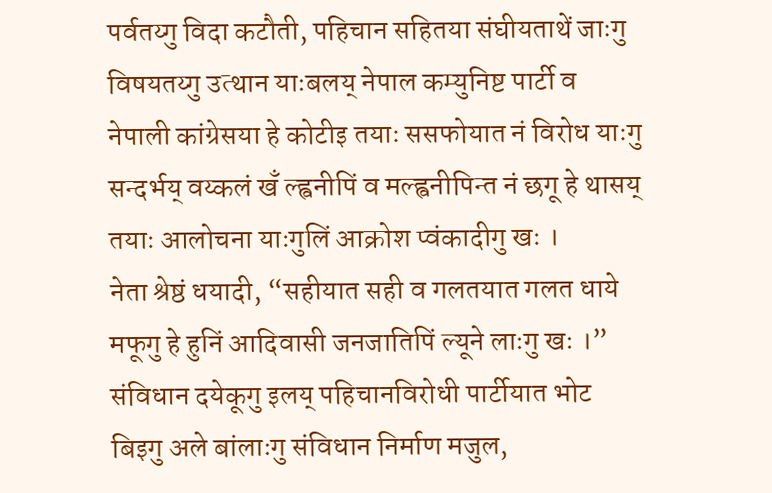पर्वतय्गु विदा कटौती, पहिचान सहितया संघीयताथें जाःगु विषयतय्गु उत्थान याःबलय् नेपाल कम्युनिष्ट पार्टी व नेपाली कांग्रेसया हे कोटीइ तयाः ससफोयात नं विरोध याःगु सन्दर्भय् वय्कलं खँ ल्ह्वनीपिं व मल्ह्वनीपिन्त नं छगू हे थासय् तयाः आलोचना याःगुलिं आक्रोश प्वंकादीगु खः ।
नेता श्रेष्ठं धयादी, “सहीयात सही व गलतयात गलत धाये मफूगु हे हुनिं आदिवासी जनजातिपिं ल्यूने लाःगु खः ।”
संविधान दयेकूगु इलय् पहिचानविरोधी पार्टीयात भोट बिइगु अले बांलाःगु संविधान निर्माण मजुल,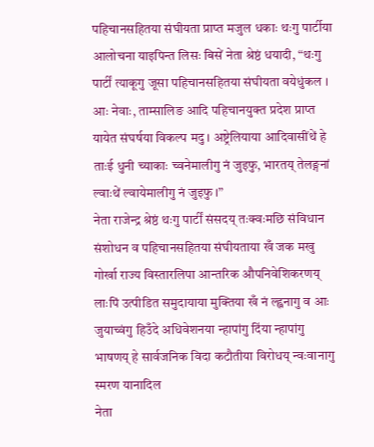पहिचानसहितया संघीयता प्राप्त मजुल धकाः थःगु पार्टीया आलोचना याइपिन्त लिसः बिसें नेता श्रेष्ठं धयादी, “थःगु पार्टीं त्याकूगु जूसा पहिचानसहितया संघीयता वयेधुंकल । आः नेवाः, ताम्सालिङ आदि पहिचानयुक्त प्रदेश प्राप्त यायेत संघर्षया विकल्प मदु । अष्ट्रेलियाया आदिवासींथें हे ताःई धुनी च्याकाः च्वनेमालीगु नं जुइफु, भारतय् तेलङ्गनां ल्वाःथें ल्वायेमालीगु नं जुइफु ।”
नेता राजेन्द्र श्रेष्ठं थःगु पार्टीं संसदय् तःक्वःमछि संविधान संशोधन व पहिचानसहितया संघीयताया खँ जक मखु गोर्खा राज्य विस्तारलिपा आन्तरिक औपनिवेशिकरणय् लाःपिं उत्पीडित समुदायाया मुक्तिया खँ नं ल्ह्वनागु व आः जुयाच्वंगु हिउँदे अधिवेशनया न्हापांगु दिंया न्हापांगु भाषणय् हे सार्वजनिक विदा कटौतीया विरोधय् न्वःवानागु स्मरण यानादिल
नेता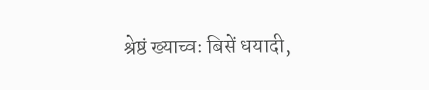श्रेष्ठं ख्याच्वः बिसें धयादी,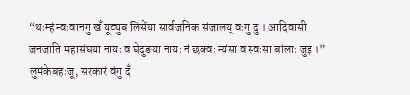“थःम्हं न्वःवानगु खँ यूट्युब लिसेंया सार्वजनिक संजालय् वःगु दु । आदिवासी जनजाति महासंघया नायः व घेदुङया नायः नं छक्वः न्यंसा व स्वःसा बांलाः जुइ ।”
लुमंकेबहःजू, सरकारं वंगु दँ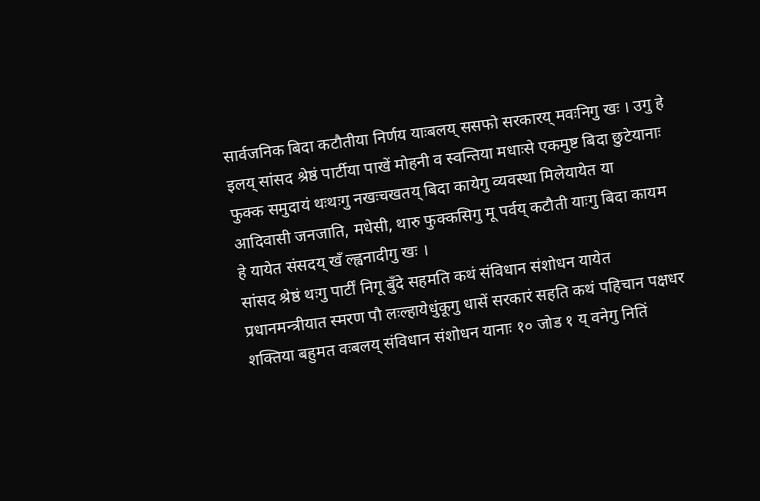सार्वजनिक बिदा कटौतीया निर्णय याःबलय् ससफो सरकारय् मवःनिगु खः । उगु हे इलय् सांसद श्रेष्ठं पार्टीया पाखें मोहनी व स्वन्तिया मधाःसे एकमुष्ट बिदा छुटेयानाः फुक्क समुदायं थःथःगु नखःचखतय् बिदा कायेगु व्यवस्था मिलेयायेत या आदिवासी जनजाति, मधेसी, थारु फुक्कसिगु मू पर्वय् कटौती याःगु बिदा कायम हे यायेत संसदय् खँ ल्ह्वनादीगु खः ।
सांसद श्रेष्ठं थःगु पार्टीं निगू बुँदे सहमति कथं संविधान संशोधन यायेत प्रधानमन्त्रीयात स्मरण पौ लःल्हायेधुंकूगु धासें सरकारं सहति कथं पहिचान पक्षधर शक्तिया बहुमत वःबलय् संविधान संशोधन यानाः १० जोड १ य् वनेगु नितिं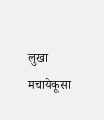लुखा मचायेकूसा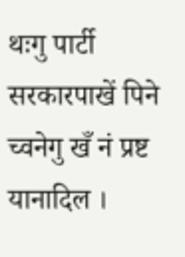थःगु पार्टी सरकारपाखें पिने च्वनेगु खँ नं प्रष्ट यानादिल ।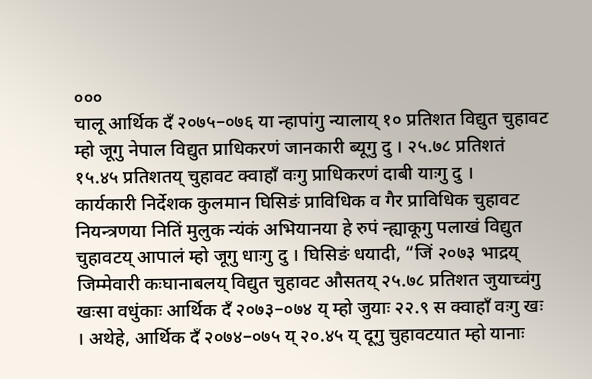०००
चालू आर्थिक दँ २०७५–०७६ या न्हापांगु न्यालाय् १० प्रतिशत विद्युत चुहावट म्हो जूगु नेपाल विद्युत प्राधिकरणं जानकारी ब्यूगु दु । २५.७८ प्रतिशतं १५.४५ प्रतिशतय् चुहावट क्वाहाँ वःगु प्राधिकरणं दाबी याःगु दु ।
कार्यकारी निर्देशक कुलमान घिसिङं प्राविधिक व गैर प्राविधिक चुहावट नियन्त्रणया नितिं मुलुक न्यंकं अभियानया हे रुपं न्ह्याकूगु पलाखं विद्युत चुहावटय् आपालं म्हो जूगु धाःगु दु । घिसिङं धयादी, “जिं २०७३ भाद्रय् जिम्मेवारी कःघानाबलय् विद्युत चुहावट औसतय् २५.७८ प्रतिशत जुयाच्वंगु खःसा वधुंकाः आर्थिक दँ २०७३–०७४ य् म्हो जुयाः २२.९ स क्वाहाँ वःगु खः । अथेहे, आर्थिक दँ २०७४–०७५ य् २०.४५ य् दूगु चुहावटयात म्हो यानाः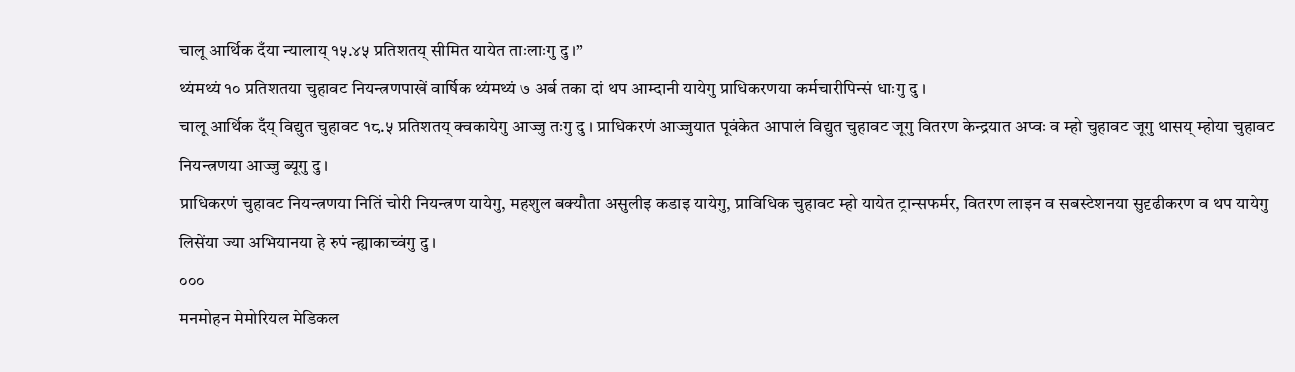चालू आर्थिक दँया न्यालाय् १५.४५ प्रतिशतय् सीमित यायेत ताःलाःगु दु ।”
थ्यंमथ्यं १० प्रतिशतया चुहावट नियन्त्रणपाखें वार्षिक थ्यंमथ्यं ७ अर्ब तका दां थप आम्दानी यायेगु प्राधिकरणया कर्मचारीपिन्सं धाःगु दु ।
चालू आर्थिक दँय् विद्युत चुहावट १८.५ प्रतिशतय् क्वकायेगु आज्जु तःगु दु । प्राधिकरणं आज्जुयात पूवंकेत आपालं विद्युत चुहावट जूगु वितरण केन्द्रयात अप्वः व म्हो चुहावट जूगु थासय् म्होया चुहावट नियन्त्रणया आज्जु ब्यूगु दु ।
प्राधिकरणं चुहावट नियन्त्रणया नितिं चोरी नियन्त्रण यायेगु, महशुल बक्यौता असुलीइ कडाइ यायेगु, प्राविधिक चुहावट म्हो यायेत ट्रान्सफर्मर, वितरण लाइन व सबस्टेशनया सुदृढीकरण व थप यायेगु लिसेंया ज्या अभियानया हे रुपं न्ह्याकाच्वंगु दु ।
०००
मनमोहन मेमोरियल मेडिकल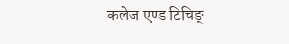कलेज एण्ड टिचिङ्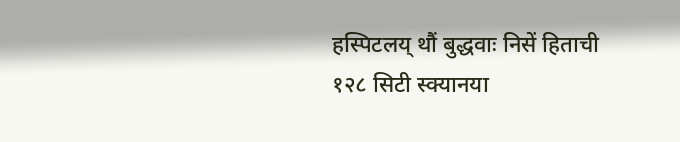हस्पिटलय् थौं बुद्धवाः निसें हिताची १२८ सिटी स्क्यानया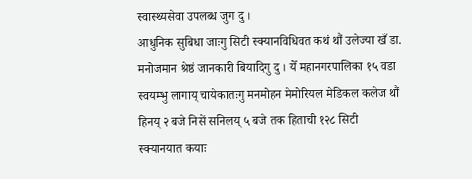स्वास्थ्यसेवा उपलब्ध जुग दु ।
आधुनिक सुबिधा जाःगु सिटी स्क्यानविधिवत कथं थौं उलेज्या खँ डा. मनोजमान श्रेष्ठं जानकारी बियादिगु दु । येँ महानगरपालिका १५ वडा स्वयम्भु लागाय् चायेकातःगु मनमोहन मेमोरियल मेडिकल कलेज थौं हिनय् २ बजे निसें सनिलय् ५ बजे तक हिताची १२८ सिटी स्क्यानयात कयाः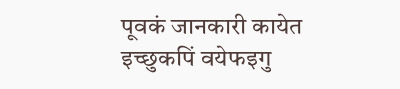पूवकं जानकारी कायेत इच्छुकपिं वयेफइगु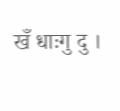खँ धाःगु दु ।